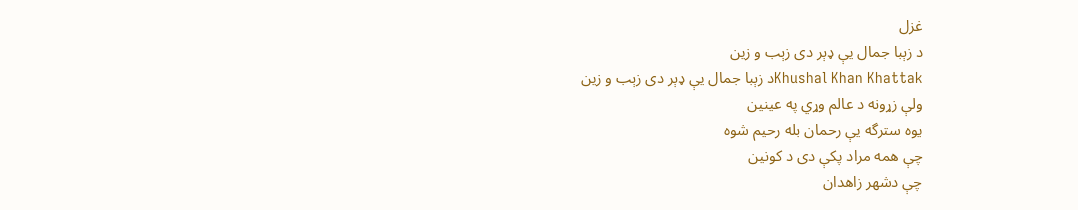غزل
د زېبا جمال يې ډېر دی زېب و زين
Khushal Khan Khattakد زېبا جمال يې ډېر دی زېب و زين
ولې زړونه د عالم وړي په عينين
يوه سترگه يې رحمان بله رحيم شوه
چې همه مراد پکې دی د کونين
چې دشهر زاهدان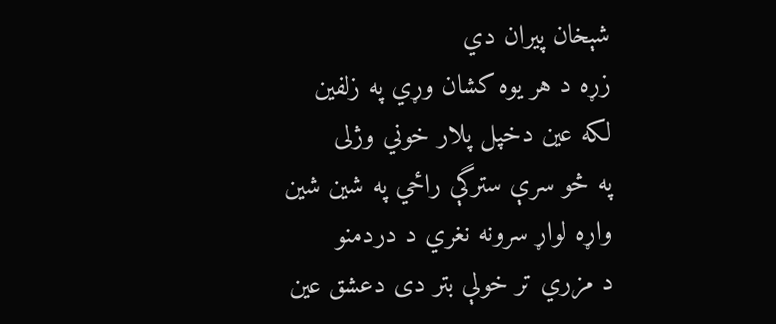شېخان پيران دي
زړه د هر يوه کشان وړي په زلفين
لکه عين دخپل پلار خوني وژلی
په څو سرې سترگې راځي په شين شين
واړه لواړ سرونه نغري د دردمنو
د مزري تر خولې بتر دی دعشق عين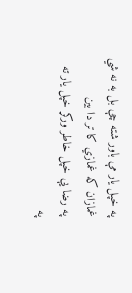په خپل يار مې باور شته چې بل به نه شي
غمازان که غمازي کا تر دا بين
په رضا يې خپل خاطر ورکړ خپل يار ته
په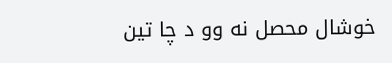خوشال محصل نه وو د چا تين